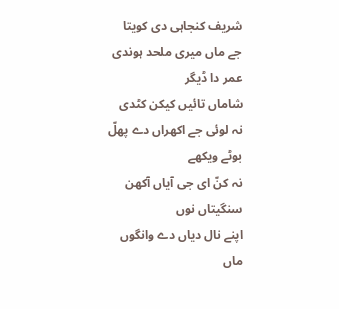شریف کنجاہی دی کویتا
جے ماں میری ملحد ہوندی
عمر دا ڈیگر
شاماں تائیں کیکن کٹدی
نہ لوئی جے اکھراں دے پھلّ بوٹے ویکھے
نہ کنّ ای جی آیاں آکھن سنگیتاں نوں
اپنے نال دیاں دے وانگوں
ماں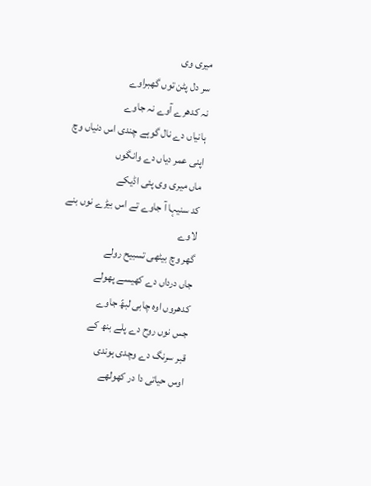میری وی
سر دل پٹن توں گھبراوے
نہ کدھرے آوے نہ جاوے
ہانیاں دے نال گوہے چندی اس دنیاں وچ
اپنی عمر دیاں دے وانگوں
ماں میری وی پئی اڈیکے
کد سنیہا آ جاوے تے اس بیڑے نوں بنے لاوے
گھر وچ بیٹھی تسبیح رولے
جاں درداں دے کھیسے پھولے
کدھروں اوہ چابی لبھّ جاوے
جس نوں روح دے پلے بنھ کے
قبر سرنگ دے وچدی ہوندی
اوس حیاتی دا در کھولھے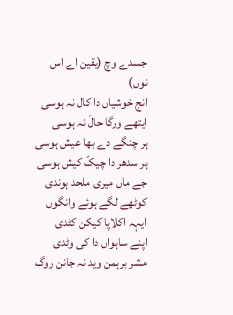جسدے وچ (یقین اے اس نوں)
انج خوشیاں دا کال نہ ہوسی
ایتھے ورگا حالَ نہ ہوسی
ہر چنگے دے بھا عیش ہوسی
ہر سدھر دا چیکّ کیش ہوسی
جے ماں میری ملحد ہوندی
کوٹھے لگے ہوئے وانگوں
ایہہ اکلاپا کیکن کٹدی
اپنے ساہواں دا کی وٹدی
مشر برہمن وید نہ جانن روگ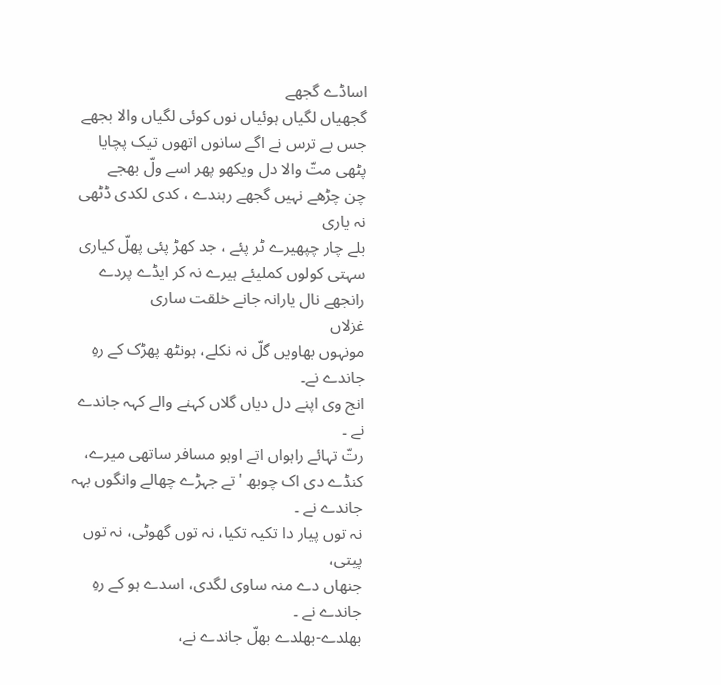اساڈے گجھے
گجھیاں لگیاں ہوئیاں نوں کوئی لگیاں والا بجھے
جس بے ترس نے اگے سانوں اتھوں تیک پچایا
پٹھی متّ والا دل ویکھو پھر اسے ولّ بھجے
چن چڑھے نہیں گجھے رہندے ، کدی لکدی ڈٹھی نہ یاری
بلے چار چپھیرے ٹر پئے ، جد کھڑ پئی پھلّ کیاری
سہتی کولوں کملیئے ہیرے نہ کر ایڈے پردے
رانجھے نال یارانہ جانے خلقت ساری
غزلاں
مونہوں بھاویں گلّ نہ نکلے، ہونٹھ پھڑک کے رہِ جاندے نے۔
انج وی اپنے دل دیاں گلاں کہنے والے کہہ جاندے نے ۔
رتّ تہائے راہواں اتے اوہو مسافر ساتھی میرے،
کنڈے دی اک چوبھ 'تے جہڑے چھالے وانگوں بہہ جاندے نے ۔
نہ توں پیار دا تکیہ تکیا، نہ توں گھوٹی، نہ توں پیتی،
جنھاں دے منہ ساوی لگدی، اسدے ہو کے رہِ جاندے نے ۔
بھلدے-بھلدے بھلّ جاندے نے،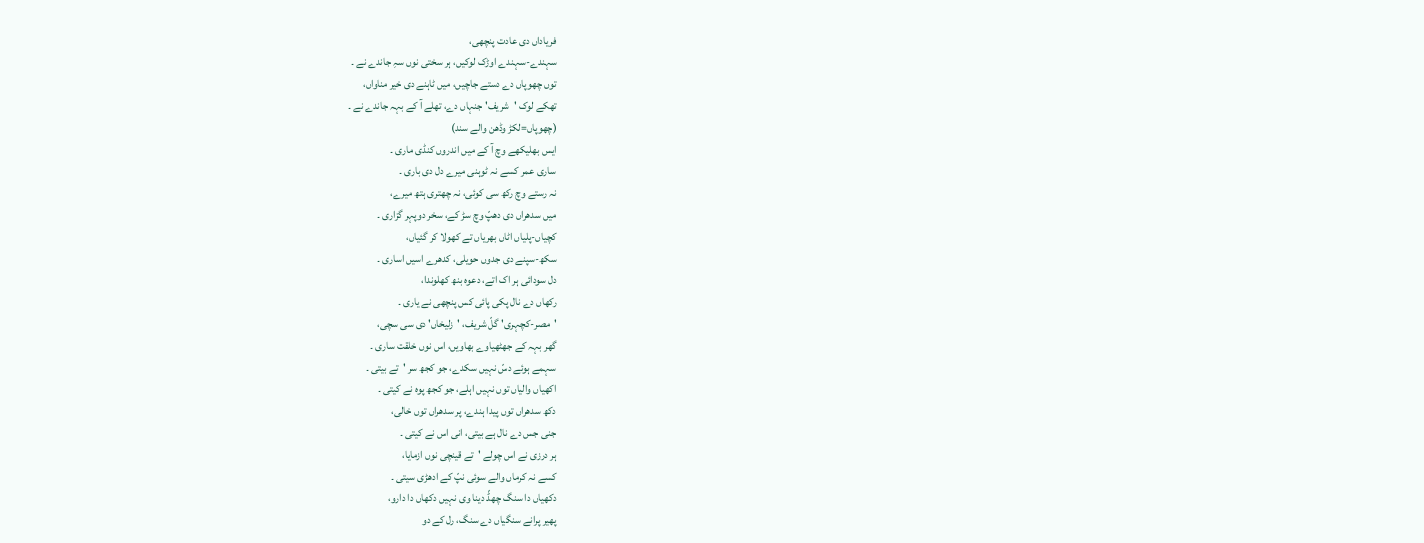فریاداں دی عادت پنچھی،
سہندے-سہندے اوڑک لوکیں، ہر سختی نوں سہِ جاندے نے ۔
توں چھوپاں دے دستے جاچیں، میں ٹاہنے دی خیر مناواں،
تھکے لوک 'شریف' جنہاں دے، تھلے آ کے بہہ جاندے نے ۔
(چھوپاں=لکڑ وڈھن والے سند)
ایس بھلیکھے وچ آ کے میں اندروں کنڈی ماری ۔
ساری عمر کسے نہ ٹوہنی میرے دل دی باری ۔
نہ رستے وچ رکھ سی کوئی، نہ چھتری ہتھ میرے،
میں سدھراں دی دھپّ وچ سڑ کے، سخر دوپہر گزاری ۔
کچیاں-پلیاں اٹاں بھریاں تے کھولا کر گئیاں،
سکھ-سپنے دی جدوں حویلی، کدھرے اسیں اساری ۔
دل سودائی ہر اک اتے، دعوہ بنھ کھلوندا،
رکھاں دے نال پکی پائی کس پنچھی نے یاری ۔
'مصر-کچہری' گلّ شریف، 'زلیخاں' دی سی سچی،
گھر بہہ کے جھٹھیاوے بھاویں، اس نوں خلقت ساری ۔
سہمے ہوئے دسّ نہیں سکدے، جو کجھ سر 'تے بیتی ۔
اکھیاں والیاں توں نہیں اہلے، جو کجھ پوہ نے کیتی ۔
دکھ سدھراں توں پیدا ہندے، پر سدھراں توں خالی،
جنی جس دے نال ہے بیتی، انی اس نے کیتی ۔
ہر درزی نے اس چولے 'تے قینچی نوں ازمایا،
کسے نہ کرماں والے سوئی نپّ کے ادھڑی سیتی ۔
دکھیاں دا سنگ چھڈّ دینا وی نہیں دکھاں دا دارو،
پھیر پرانے سنگیاں دے سنگ، رل کے دو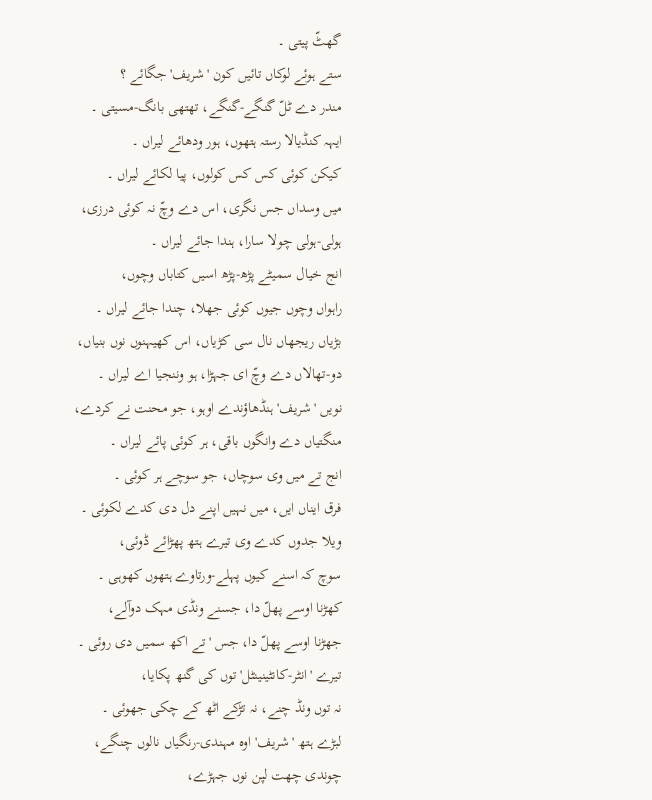گھٹّ پیتی ۔
ستے ہوئے لوکاں تائیں کون 'شریف' جگائے ؟
مندر دے ٹلّ گنگے-گنگے، تھتھی بانگ-مسیتی ۔
ایہہ کنڈیالا رستہ ہتھوں، ہور ودھائے لیراں ۔
کیکن کوئی کس کس کولوں، پیا لکائے لیراں ۔
میں وسداں جس نگری، اس دے وچّ نہ کوئی درزی،
ہولی-ہولی چولا سارا، ہندا جائے لیراں ۔
انج خیال سمیٹے پڑھ-پڑھ اسیں کتاباں وچوں،
راہواں وچوں جیوں کوئی جھلا، چندا جائے لیراں ۔
بڑیاں ریجھاں نال سی کڑیاں، اس کھیہنوں نوں بنیاں،
دو-تھالاں دے وچّ ای جہڑا، ہو وننجیا اے لیراں ۔
نویں 'شریف' ہنڈھاؤندے اوہو، جو محنت نے کردے،
منگتیاں دے وانگوں باقی، ہر کوئی پائے لیراں ۔
انج تے میں وی سوچاں، جو سوچے ہر کوئی ۔
فرق ایناں ایں، میں نہیں اپنے دل دی کدے لکوئی ۔
ویلا جدوں کدے وی تیرے ہتھ پھڑائے ڈوئی،
سوچ کہ اسنے کیوں پہلے-ورتاوے ہتھوں کھوہی ۔
کھڑنا اوسے پھلّ دا، جسنے ونڈی مہک دوآلے،
جھڑنا اوسے پھلّ دا، جس 'تے اکھ سمیں دی روئی ۔
تیرے 'انٹر-کانٹینینٹل' توں کی گنھ پکایا،
نہ توں ونڈ چنے، نہ تڑکے اٹھ کے چکی جھوئی ۔
لبڑے ہتھ 'شریف' اوہ مہندی-رنگیاں نالوں چنگے،
چوندی چھت لپن نوں جہڑے،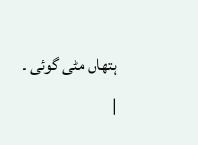ہتھاں مٹی گوئی ۔
|